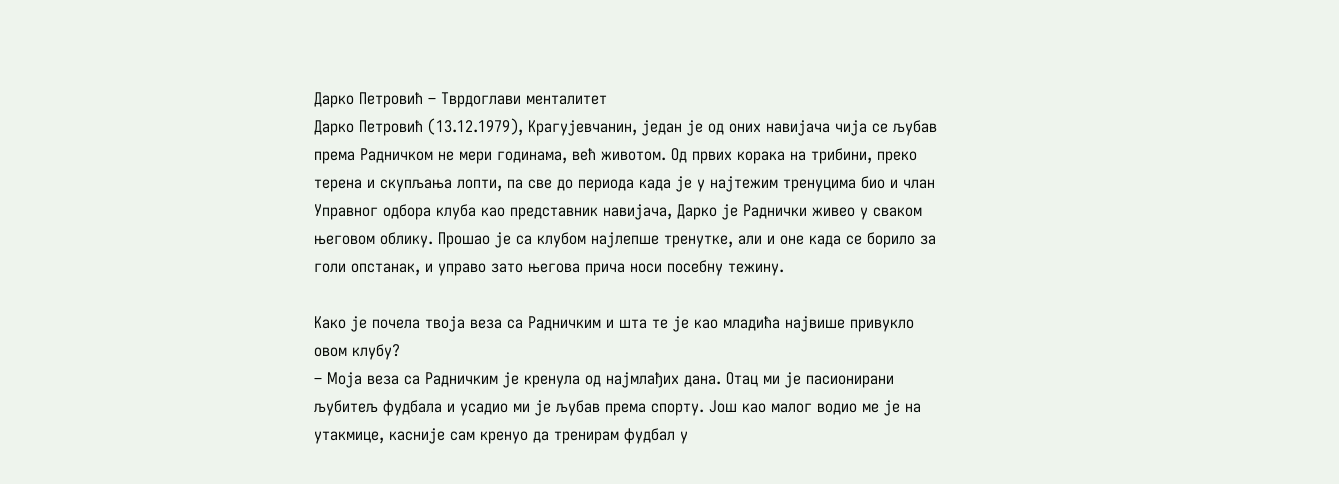Дарко Петровић – Тврдоглави менталитет
Дарко Петровић (13.12.1979), Крагујевчанин, један је од оних навијача чија се љубав према Радничком не мери годинама, већ животом. Од првих корака на трибини, преко терена и скупљања лопти, па све до периода када је у најтежим тренуцима био и члан Управног одбора клуба као представник навијача, Дарко је Раднички живео у сваком његовом облику. Прошао је са клубом најлепше тренутке, али и оне када се борило за голи опстанак, и управо зато његова прича носи посебну тежину.

Како је почела твоја веза са Радничким и шта те је као младића највише привукло овом клубу?
– Моја веза са Радничким је кренула од најмлађих дана. Отац ми је пасионирани љубитељ фудбала и усадио ми је љубав према спорту. Још као малог водио ме је на утакмице, касније сам кренуо да тренирам фудбал у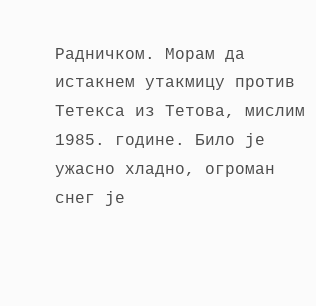Радничком. Морам да истакнем утакмицу против Тетекса из Тетова, мислим 1985. године. Било је ужасно хладно, огроман снег је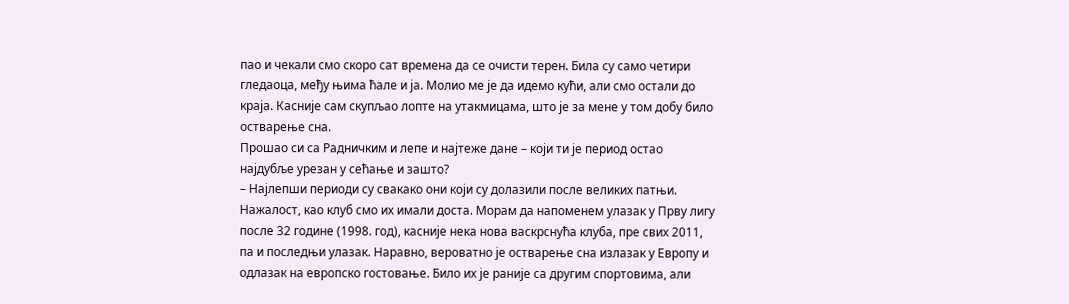пао и чекали смо скоро сат времена да се очисти терен. Била су само четири гледаоца, међу њима ћале и ја. Молио ме је да идемо кући, али смо остали до краја. Касније сам скупљао лопте на утакмицама, што је за мене у том добу било остварење сна.
Прошао си са Радничким и лепе и најтеже дане – који ти је период остао најдубље урезан у сећање и зашто?
– Најлепши периоди су свакако они који су долазили после великих патњи. Нажалост, као клуб смо их имали доста. Морам да напоменем улазак у Прву лигу после 32 године (1998. год), касније нека нова васкрснућа клуба, пре свих 2011, па и последњи улазак. Наравно, вероватно је остварење сна излазак у Европу и одлазак на европско гостовање. Било их је раније са другим спортовима, али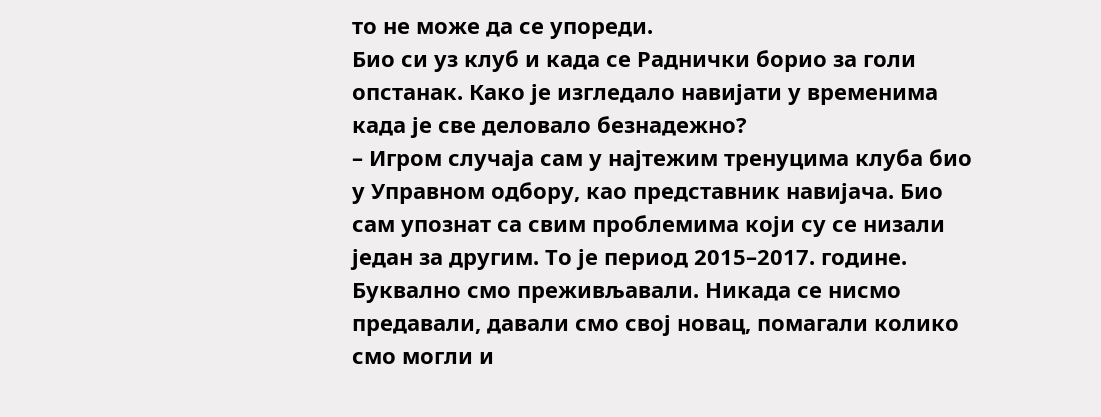то не може да се упореди.
Био си уз клуб и када се Раднички борио за голи опстанак. Како је изгледало навијати у временима када је све деловало безнадежно?
– Игром случаја сам у најтежим тренуцима клуба био у Управном одбору, као представник навијача. Био сам упознат са свим проблемима који су се низали један за другим. То је период 2015–2017. године. Буквално смо преживљавали. Никада се нисмо предавали, давали смо свој новац, помагали колико смо могли и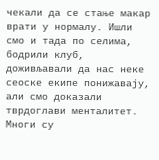чекали да се стање макар врати у нормалу. Ишли смо и тада по селима, бодрили клуб, доживљавали да нас неке сеоске екипе понижавају, али смо доказали тврдоглави менталитет. Многи су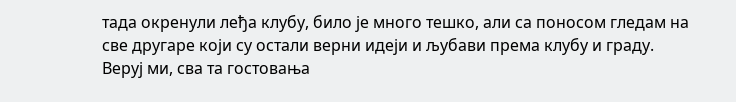тада окренули леђа клубу, било је много тешко, али са поносом гледам на све другаре који су остали верни идеји и љубави према клубу и граду. Веруј ми, сва та гостовања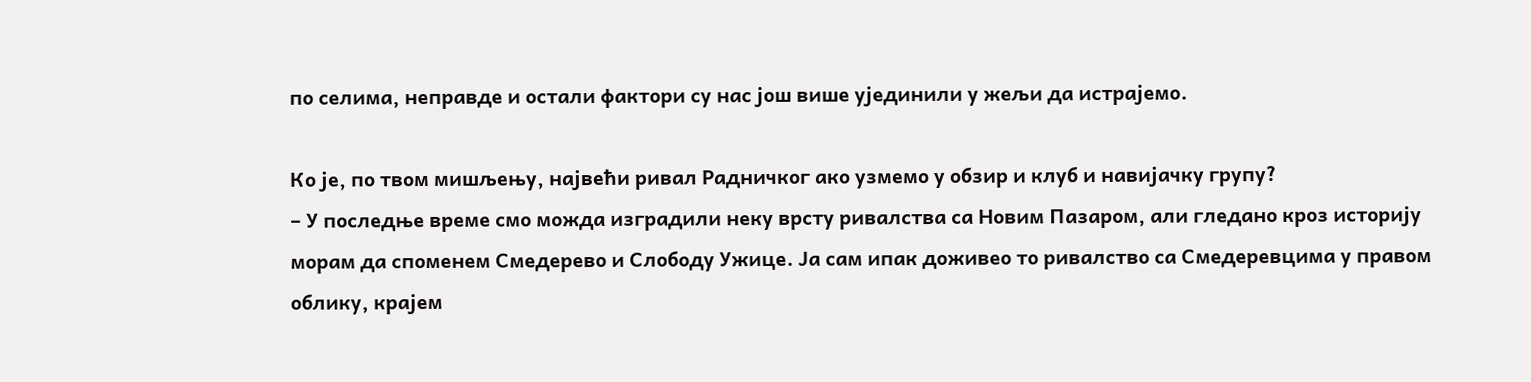по селима, неправде и остали фактори су нас још више ујединили у жељи да истрајемо.

Ко је, по твом мишљењу, највећи ривал Радничког ако узмемо у обзир и клуб и навијачку групу?
– У последње време смо можда изградили неку врсту ривалства са Новим Пазаром, али гледано кроз историју морам да споменем Смедерево и Слободу Ужице. Ја сам ипак доживео то ривалство са Смедеревцима у правом облику, крајем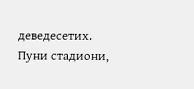деведесетих. Пуни стадиони,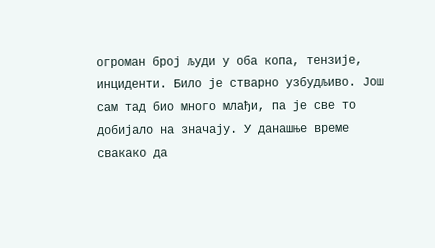огроман број људи у оба копа, тензије, инциденти. Било је стварно узбудљиво. Још сам тад био много млађи, па је све то добијало на значају. У данашње време свакако да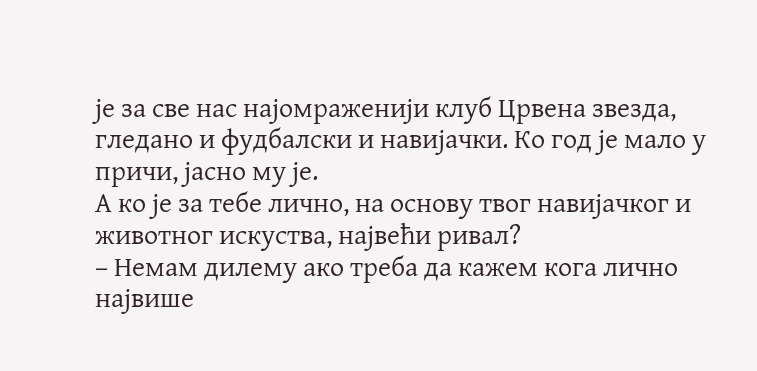је за све нас најомраженији клуб Црвена звезда, гледано и фудбалски и навијачки. Ко год је мало у причи, јасно му је.
А ко је за тебе лично, на основу твог навијачког и животног искуства, највећи ривал?
– Немам дилему ако треба да кажем кога лично највише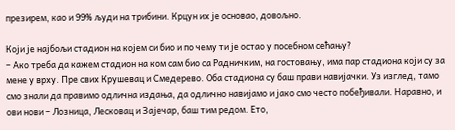презирем, као и 99% људи на трибини. Крцун их је основао, довољно.

Који је најбољи стадион на којем си био и по чему ти је остао у посебном сећању?
– Ако треба да кажем стадион на ком сам био са Радничким, на гостовању, има пар стадиона који су за мене у врху. Пре свих Крушевац и Смедерево. Оба стадиона су баш прави навијачки. Уз изглед, тамо смо знали да правимо одлична издања, да одлично навијамо и јако смо често побеђивали. Наравно, и ови нови – Лозница, Лесковац и Зајечар, баш тим редом. Ето,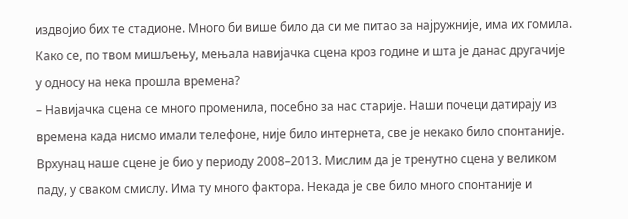издвојио бих те стадионе. Много би више било да си ме питао за најружније, има их гомила.
Како се, по твом мишљењу, мењала навијачка сцена кроз године и шта је данас другачије у односу на нека прошла времена?
– Навијачка сцена се много променила, посебно за нас старије. Наши почеци датирају из времена када нисмо имали телефоне, није било интернета, све је некако било спонтаније. Врхунац наше сцене је био у периоду 2008–2013. Мислим да је тренутно сцена у великом паду, у сваком смислу. Има ту много фактора. Некада је све било много спонтаније и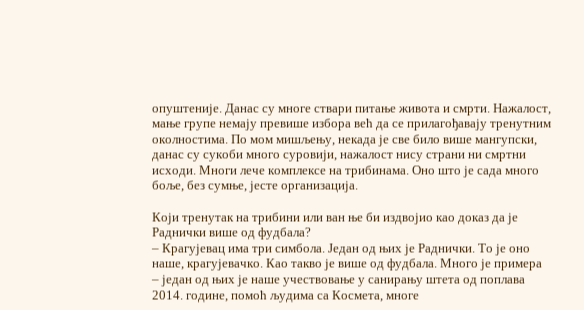опуштеније. Данас су многе ствари питање живота и смрти. Нажалост, мање групе немају превише избора већ да се прилагођавају тренутним околностима. По мом мишљењу, некада је све било више мангупски, данас су сукоби много суровији, нажалост нису страни ни смртни исходи. Многи лече комплексе на трибинама. Оно што је сада много боље, без сумње, јесте организација.

Који тренутак на трибини или ван ње би издвојио као доказ да је Раднички више од фудбала?
– Крагујевац има три симбола. Један од њих је Раднички. То је оно наше, крагујевачко. Као такво је више од фудбала. Много је примера – један од њих је наше учествовање у санирању штета од поплава 2014. године, помоћ људима са Космета, многе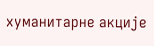хуманитарне акције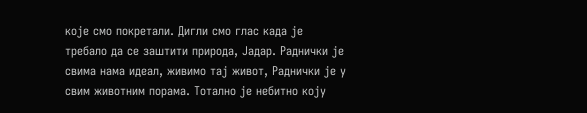које смо покретали. Дигли смо глас када је требало да се заштити природа, Јадар. Раднички је свима нама идеал, живимо тај живот, Раднички је у свим животним порама. Тотално је небитно коју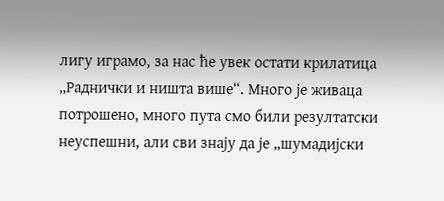лигу играмо, за нас ће увек остати крилатица „Раднички и ништа више“. Много је живаца потрошено, много пута смо били резултатски неуспешни, али сви знају да је „шумадијски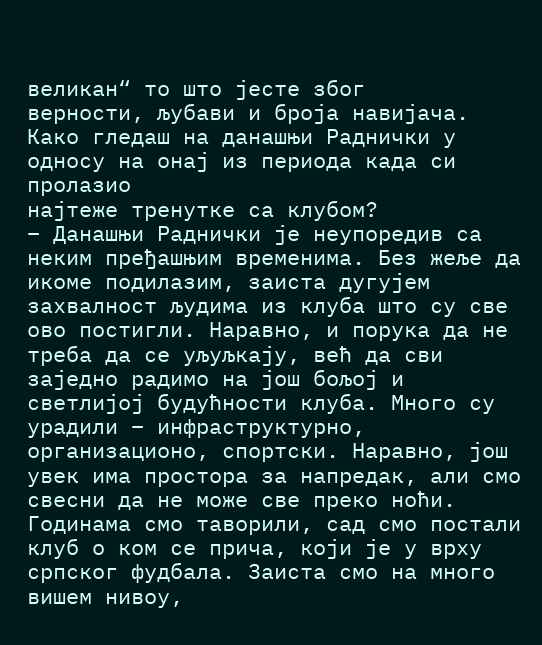великан“ то што јесте због
верности, љубави и броја навијача.
Како гледаш на данашњи Раднички у односу на онај из периода када си пролазио
најтеже тренутке са клубом?
– Данашњи Раднички је неупоредив са неким пређашњим временима. Без жеље да икоме подилазим, заиста дугујем захвалност људима из клуба што су све ово постигли. Наравно, и порука да не треба да се уљуљкају, већ да сви заједно радимо на још бољој и светлијој будућности клуба. Много су урадили – инфраструктурно, организационо, спортски. Наравно, још увек има простора за напредак, али смо свесни да не може све преко ноћи. Годинама смо таворили, сад смо постали клуб о ком се прича, који је у врху српског фудбала. Заиста смо на много вишем нивоу,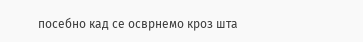посебно кад се осврнемо кроз шта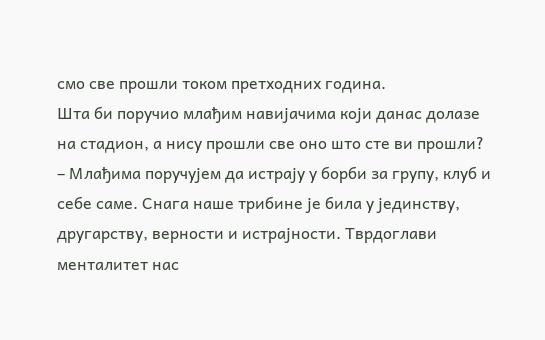смо све прошли током претходних година.
Шта би поручио млађим навијачима који данас долазе на стадион, а нису прошли све оно што сте ви прошли?
– Млађима поручујем да истрају у борби за групу, клуб и себе саме. Снага наше трибине је била у јединству, другарству, верности и истрајности. Тврдоглави менталитет нас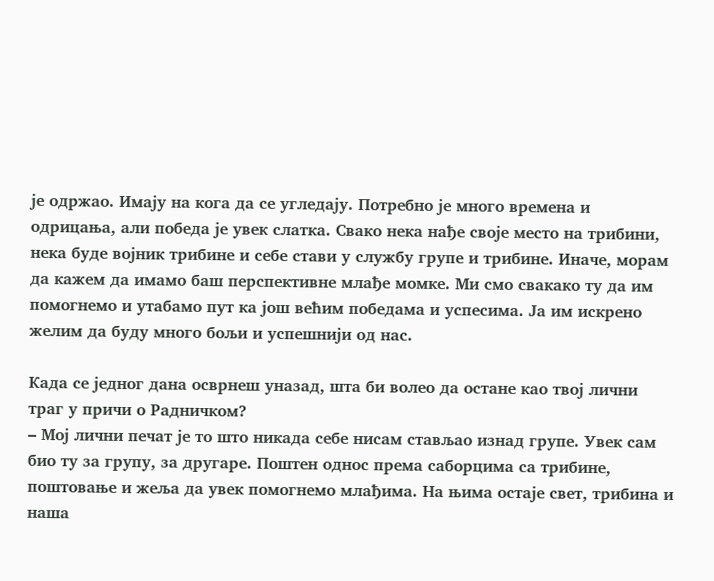је одржао. Имају на кога да се угледају. Потребно је много времена и одрицања, али победа је увек слатка. Свако нека нађе своје место на трибини, нека буде војник трибине и себе стави у службу групе и трибине. Иначе, морам да кажем да имамо баш перспективне млађе момке. Ми смо свакако ту да им помогнемо и утабамо пут ка још већим победама и успесима. Ја им искрено желим да буду много бољи и успешнији од нас.

Када се једног дана осврнеш уназад, шта би волео да остане као твој лични траг у причи о Радничком?
– Мој лични печат је то што никада себе нисам стављао изнад групе. Увек сам био ту за групу, за другаре. Поштен однос према саборцима са трибине, поштовање и жеља да увек помогнемо млађима. На њима остаје свет, трибина и наша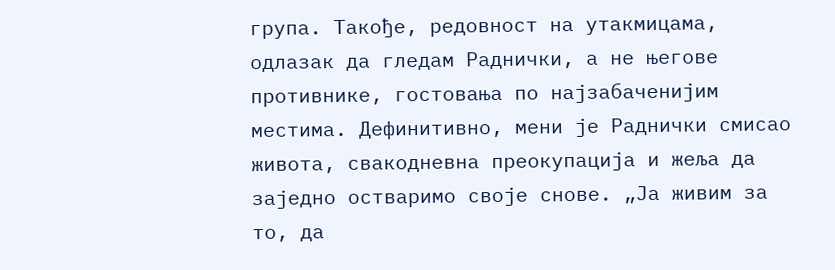група. Такође, редовност на утакмицама, одлазак да гледам Раднички, а не његове противнике, гостовања по најзабаченијим местима. Дефинитивно, мени је Раднички смисао живота, свакодневна преокупација и жеља да заједно остваримо своје снове. „Ја живим за то, да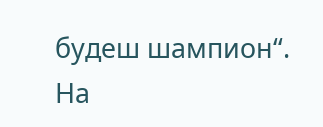будеш шампион“.
На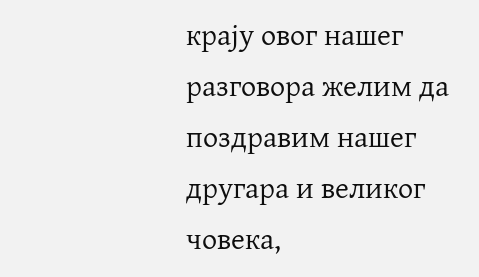крају овог нашег разговора желим да поздравим нашег другара и великог човека,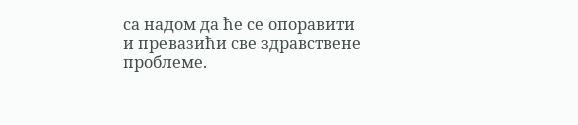са надом да ће се опоравити и превазићи све здравствене проблеме.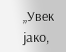„Увек јако,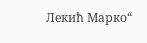Лекић Марко“